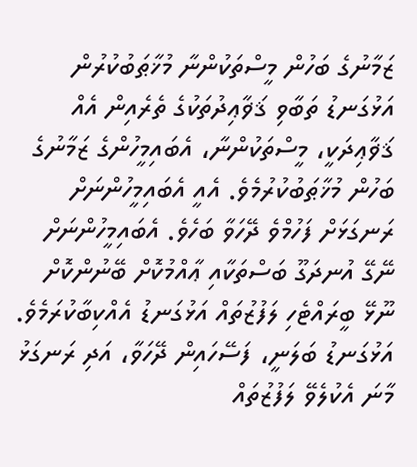ޒަމާނުގެ ބަހުން މީސްތަކުންނާ މުޚާޠަބުކުރުން
އަޅުގަނޑު ތަބާވި ޤަޥާޢިދުތަކުގެ ތެރެއިން އެއް ޤަޥާޢިދަކީ، މީސްތަކުންނާ، އެބައިމީހުންގެ ޒަމާނުގެ ބަހުން މުޚާޠަބުކުރުމެވެ. އެއީ އެބައިމީހުންނަށް ރަނގަޅަށް ފަހުމްވެ ދޭހަވާ ބަހެވެ. އެބައިމީހުންނަށް ނޭގޭ އުނދަގޫ ބަސްތަކާއި ޢާއްމުކޮށް ބޭނުންކޮށް ނޫޅޭ ބީރައްޓެހި ލަފުޒުތައް އަޅުގަނޑު އެއްކިބާކުރަމެވެ. އަޅުގަނޑު ބަލަނީ، ފަސޭހައިން ދޭހަވާ، އަދި ރަނގަޅު މާނަ އެކުލެވޭ ލަފުޒުތައް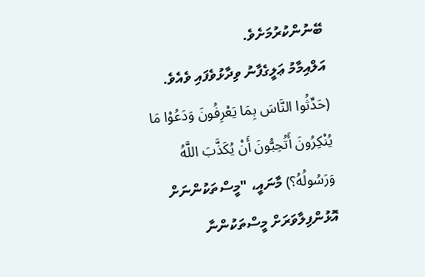ބޭނުންކުރުމަށެވެ.
އަލްއިމާމު ޢަލީގެފާނު ވިދާޅުވެފައި ވެއެވެ. (حَدِّثُوا النَّاسَ بِمَا يَعْرِفُونَ وَدَعُوْا مَا يُنْكِرُونَ أَتُحِبُّونَ أَنْ يُكَذَّبَ اللَّهُ وَرَسُولُهُ؟) މާނައީ، "މީސްތަކުންނަށް އޮޅުންފިލާވަރަށް މީސްތަކުންނާ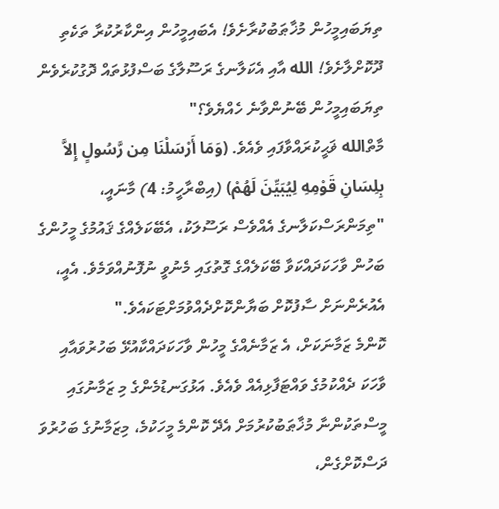ތިޔަބައިމީހުން މުޚާޠަބުކުރާށެވެ! އެބައިމީހުން އިންކާރުކުރާ ތަކެތި ދޫކޮށްލާށެވެ! الله އާއި އެކަލާނގެ ރަސޫލާގެ ބަސްފުޅުތައް ދޮގުކުރެވެން ތިޔަބައިމީހުން ބޭނުންވާނެ ހެއްޔެވެ؟"
މާތްالله ޥަޙީކުރައްވާފައި ވެއެވެ. (وَمَا أَرْسَلْنَا مِن رَّسُولٍ إِلاَّ بِلِسَانِ قَوْمِهِ لِيُبَيِّنَ لَهُمْ) (އިބްރާހީމު: 4) މާނައީ، "ތިމަންރަސްކަލާނގެ އެއްވެސް ރަސޫލަކު، އެބޭކަލެއްގެ ޤައުމުގެ މީހުންގެ ބަހުން ވާހަކަދައްކަވާ ބޭކަލެއްގެ ގޮތުގައި މެނުވީ ނުފޮނުއްވަމެވެ. އެއީ، އެއުރެންނަށް ސާފުކޮށް ބަޔާންކޮށްދެއްވުމަށްޓަކައެވެ."
ކޮންމެ ޒަމާނަކަށް، އެ ޒަމާނެއްގެ މީހުން ވާހަކަދައްކާއުޅޭ ބަހުރުވައާއި ވާހަކަ ދެއްކުމުގެ ވައްޓަފާޅިއެއް ވެއެވެ. އަޅުގަނޑުމެންގެ މި ޒަމާނުގައި މީސްތަކުންނާ މުޚާޠަބުކުރުމަށް އެދޭ ކޮންމެ މީހަކުމެ، މިޒަމާނުގެ ބަހުރުވަ ދަސްކޮށްގެން،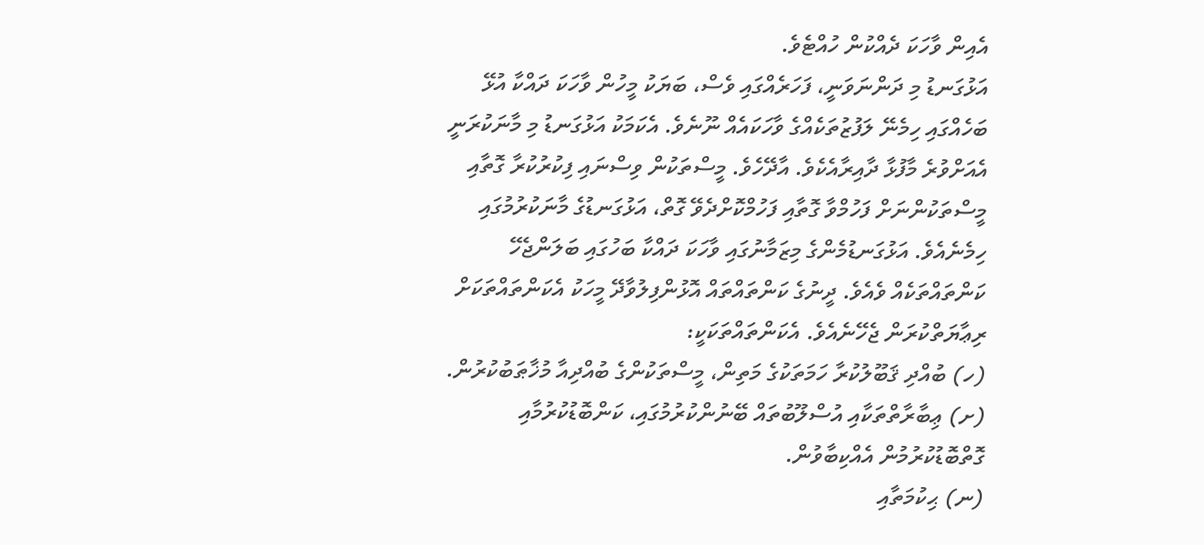އެއިން ވާހަކަ ދެއްކުން ހުއްޓެވެ.
އަޅުގަނޑު މި ދަންނަވަނީ، ފަހަރެއްގައި ވެސް، ބަޔަކު މީހުން ވާހަކަ ދައްކާ އުޅޭ ބަހެއްގައި ހިމެނޭ ލަފުޒުތަކެއްގެ ވާހަކައެއް ނޫނެވެ. އެކަމަކު އަޅުގަނޑު މި މާނަކުރަނީ އެއަށްވުރެ މާފުޅާ ދާއިރާއެކެވެ. އާދޭހެވެ. މީސްތަކުން ވިސްނައި ފިކުރުކުރާ ގޮތާއި މީސްތަކުންނަށް ފަހުމްވާ ގޮތާއި ފަހުމްކޮށްދެވޭ ގޮތް، އަޅުގަނޑުގެ މާނަކުރުމުގައި ހިމެނެއެވެ. އަޅުގަނޑުމެންގެ މިޒަމާނުގައި ވާހަކަ ދައްކާ ބަހުގައި ބަލަންޖެހޭ ކަންތައްތަކެއް ވެއެވެ. ދީނުގެ ކަންތައްތައް އޮޅުންފިލުވާދޭ މީހަކު އެކަންތައްތަކަށް ރިޢާޔަތްކުރަން ޖެހޭނެއެވެ. އެކަންތައްތަކަކީ:
(ހ) ބުއްދި ޤަބޫލުކުރާ ހަމަތަކުގެ މަތިން، މީސްތަކުންގެ ބުއްދިއާ މުޚާޠަބުކުރުން.
(ށ) ޢިބާރާތްތަކާއި އުސްލޫބުތައް ބޭނުންކުރުމުގައި، ކަންބޮޑުކުރުމާއި ގޮތްބޮޑުކުރުމުން އެއްކިބާވުން.
(ނ) ޙިކުމަތާއި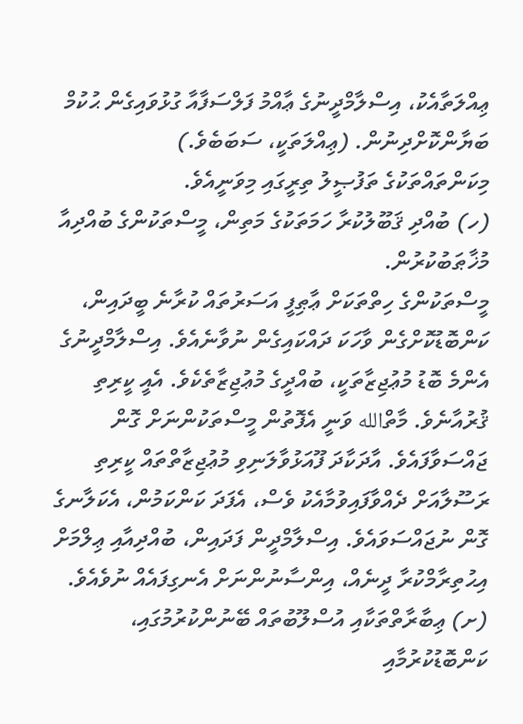ޢިއްލަތާއެކު، އިސްލާމްދީނުގެ ޢާއްމު ފަލްސަފާއާ ގުޅުވައިގެން ޙުކުމް ބަޔާންކޮށްދިނުން. (ޢިއްލަތަކީ، ސަބަބެވެ.)
މިކަންތައްތަކުގެ ތަފުޞީލު ތިރީގައި މިވަނީއެވެ.
(ހ) ބުއްދި ޤަބޫލުކުރާ ހަމަތަކުގެ މަތިން، މީސްތަކުންގެ ބުއްދިއާ މުޚާޠަބުކުރުން.
މީސްތަކުންގެ ހިތްތަކަށް ޢާޠިފީ އަސަރުތައް ކުރާނެ ބީދައިން، ކަންބޮޑުކޮށްގެން ވާހަކަ ދައްކައިގެން ނުވާނެއެވެ. އިސްލާމްދީނުގެ އެންމެ ބޮޑު މުޢުޖިޒާތަކީ، ބުއްދީގެ މުޢުޖިޒާތެކެވެ. އެއީ ކީރިތި ޤުރުއާނެވެ. މާތްالله ވަނީ އެފޮތުން މީސްތަކުންނަށް ގޮން ޖައްސަވާފައެވެ. އާދަކާދަ ފޫއަޅުވާލަނިވި މުޢުޖިޒާތްތައް ކީރިތި ރަސޫލާއަށް ދެއްވާފައިވުމާއެކު ވެސް، އެފަދަ ކަންކަމުން، އެކަލާނގެ ގޮން ނުޖައްސަވައެވެ. އިސްލާމްދީން ފަދައިން، ބުއްދިއާއި ޢިލްމަށް އިޙުތިރާމްކުރާ ދީނެއް، އިންސާނުންނަށް އެނގިފައެއް ނުވެއެވެ.
(ށ) ޢިބާރާތްތަކާއި އުސްލޫބުތައް ބޭނުންކުރުމުގައި، ކަންބޮޑުކުރުމާއި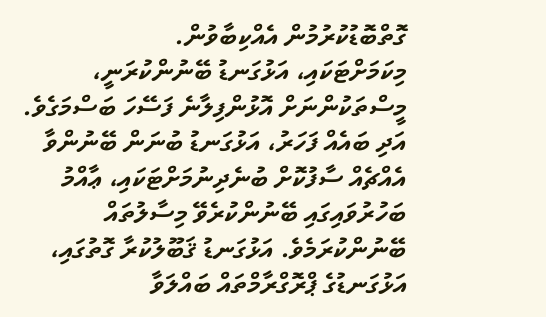ގޮތްބޮޑުކުރުމުން އެއްކިބާވުން.
މިކަމަށްޓަކައި، އަޅުގަނޑު ބޭނުންކުރަނީ، މީސްތަކުންނަށް އޮޅުންފިލާނެ ފަސޭހަ ބަސްމަގެވެ. އަދި ބައެއް ފަހަރު، އަޅުގަނޑު ބުނަން ބޭނުންވާ އެއްޗެއް ސާފުކޮށް ބުނެދިނުމަށްޓަކައި، ޢާއްމު ބަހުރުވައިގައި ބޭނުންކުރެވޭ މިސާލުތައް ބޭނުންކުރަމެވެ. އަޅުގަނޑު ޤަބޫލުކުރާ ގޮތުގައި، އަޅުގަނޑުގެ ޕްރޮގްރާމްތައް ބައްލަވާ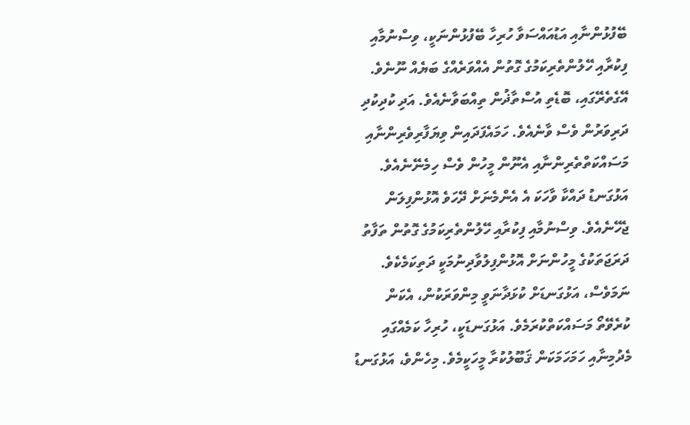ބޭފުޅުންނާއި އަޑުއައްސަވާ ހުރިހާ ބޭފުޅުންނަކީ، ވިސްނުމާއި ފިކުރާއި ހޭލުންތެރިކަމުގެ ގޮތުން އެއްވަރެއްގެ ބަޔެއް ނޫނެވެ. އޭގެތެރޭގައި، ބޮޑެތި އުސްތާޛުން ތިއްބަވާނެއެވެ. އަދި ކުދިކުދި ދަރިވަރުން ވެސް ވާނެއެވެ. ހަމައެފަދައިން ވިޔަފާރިވެރިންނާއި މަސައްކަތްތެރިންނާއި އެނޫން މީހުން ވެސް ހިމެނޭނެއެވެ. އަޅުގަނޑު ދައްކާ ވާހަކަ އެ އެންމެނަށް ދޭހަވެ އޮޅުންފިލަން ޖެހޭނެއެވެ. ވިސްނުމާއި ފިކުރާއި ހޭލުންތެރިކަމުގެ ގޮތުން ތަފާތު ދަރަޖަތަކުގެ މީހުންނަށް އޮޅުންފިލުވާދިނުމަކީ ދަތިކަމެކެވެ. ނަމަވެސް، އަޅުގަނޑަށް ކުޅަދާނަވީ މިންވަރަކުން، އެކަން ކުރެވޭތޯ މަސައްކަތްކުރަމެވެ. އަޅުގަނޑަކީ، ހުރިހާ ކަމެއްގައި މެދުމިނާއި ހަމަހަމަކަން ޤަބޫލުކުރާ މީހަކީމެވެ. މިހެންވެ، އަޅުގަނޑު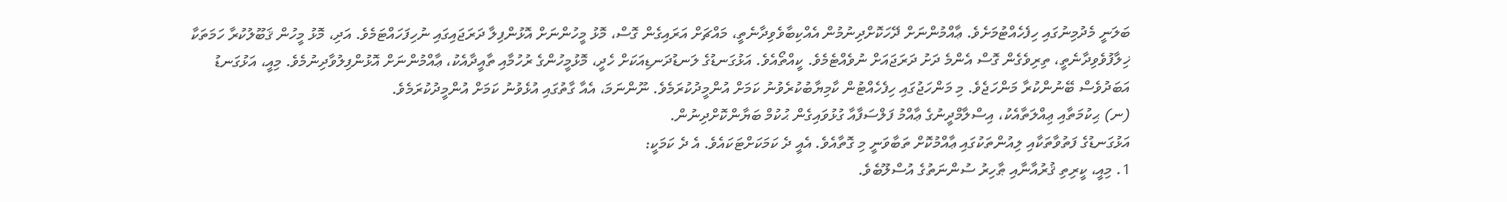ބަލަނީ މެދުމިނުގައި ހިފެހެއްޓުމަށެވެ. ޢާއްމުންނަށް ދޭހަކޮށްދިނުމުން އެއްކިބާވެވިދާނެތީ، މައްޗަށް އަރައިގެން ގޮސް، މޮޅު މީހުންނަށް އޮޅުންފިލާ ދަރަޖައިގައި ނުހިފަހައްޓަމެވެ. އަދި، މޮޅު މީހުން ޤަބޫލުކުރާ ހަމަތަކާ ޚިލާފުވެވިދާނެތީ، ތިރިވެގެން ގޮސް އެންމެ ދަށު ދަރަޖައަށް ނުވެއްޓެމެވެ. ކީއްތޯއެވެ. އަޅުގަނޑުގެ ލަނޑުދަނޑިއަކަށް ހެދީ، މޮޅުމީހުންގެ ރުހުމާއި ތާއީދާއެކު، ޢާއްމުންނަށް އޮޅުންފިލުވާދިނުމެވެ. މިއީ، އަޅުގަނޑު އަބަދުވެސް ބޭނުންކުރާ މަންހަޖެވެ. މި މަންހަޖުގައި ހިފެހެއްޓުން ކާމިޔާބުކުރެވުނު ކަމަށް އުންމީދުކުރަމެވެ. ނޫންނަމަ، އެއާ ގާތުގައި އުޅެވުނު ކަމަށް އުންމީދުކުރަމެވެ.
(ނ) ޙިކުމަތާއި ޢިއްލަތާއެކު، އިސްލާމްދީނުގެ ޢާއްމު ފަލްސަފާއާ ގުޅުވައިގެން ޙުކުމް ބަޔާންކޮށްދިނުން.
އަޅުގަނޑުގެ ފަތުވާތަކާއި ލިއުންތަކުގައި ޢާއްމުކޮށް ތަބާވަނީ މި ގޮތާއެވެ. އެއީ ދެ ކަމަކަށްޓަކައެވެ. އެ ދެ ކަމަކީ:
1. މިއީ، ކީރިތި ޤުރުއާނާއި ޠާހިރު ސުންނަތުގެ އުސްލޫބެވެ.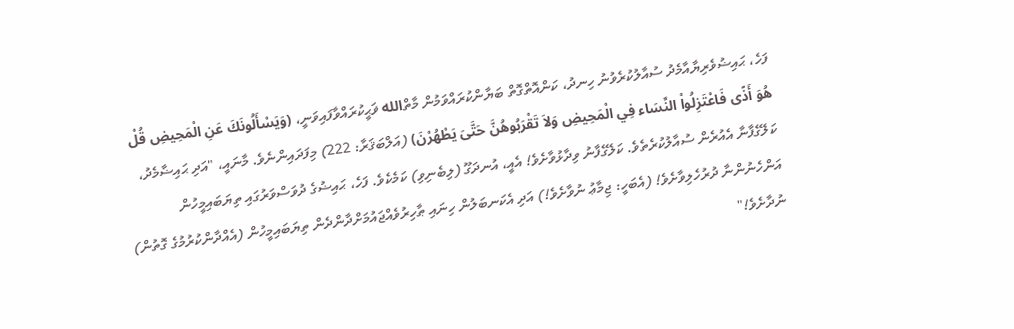ފަހެ، ޙައިޟުވެރިޔާއާމެދު ސުއާލުކުރެވުނު ހިނދު، ކަންއޮތްގޮތް ބަޔާންކުރައްވަމުން މާތްالله ޥަޙީކުރައްވާފައިވަނީ، (وَيَسْأَلُونَكَ عَنِ الْمَحِيضِ قُلْ هُوَ أَذًى فَاعْتَزِلُواْ النِّسَاء فِي الْمَحِيضِ وَلاَ تَقْرَبُوهُنَّ حَتَّىَ يَطْهُرْنَ) (އަލްބަޤަރާ: 222) މިފަދައިންނެވެ. މާނައީ، "އަދި ޙައިޟާމެދު، ކަލޭގެފާނާ އެއުރެން ސުއާލުކުރެތެވެ. ކަލޭގެފާނު ވިދާޅުވާށެވެ! އެއީ، އުނދަގޫ (ލިބެނިވި) ކަމެކެވެ. ފަހެ، ޙައިޟުގެ ދުވަސްވަރުގައި ތިޔަބައިމީހުން އަންހެނުންނާ ދުރުހެލިވާށެވެ! (އެބަހީ: ޖިމާޢު ނުވާށެވެ!) އަދި އެކަނބަލުން ހިނައި ޠާހިރުވެއްޖައުމަށްދާންދެން ތިޔަބައިމީހުން (އެއްދާންކުރުމުގެ ގޮތުން) ނުދާށެވެ!"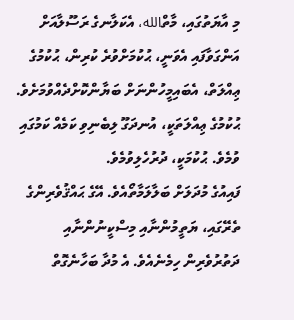މި އާޔަތުގައި، މާތްالله، އެކަލާނގެ ރަސޫލާއަށް އަންގަވާފައި އެވަނީ، ޙުކުމަށްވުރެ ކުރިން، ޙުކުމުގެ ޢިއްލަތް، އެބައިމީހުންނަށް ބަޔާންކޮށްދެއްވުމަށެވެ. ޙުކުމުގެ ޢިއްލަތަކީ، އުނދަގޫ ލިބެނިވި ކަމެއް ކަމުގައި ވުމެވެ. ޙުކުމަކީ، ދުރުހެލިވުމެވެ.
ފައިއުގެ މުދަލަށް ބަލާލަމާތޯއެވެ. އޭގެ ޙައްޤުވެރިންގެ ތެރޭގައި، ޔަތީމުންނާއި މިސްކީނުންނާއި ދަތުރުވެރިން ހިމެނެއެވެ. އެ މުދާ ބަހާނެގޮތް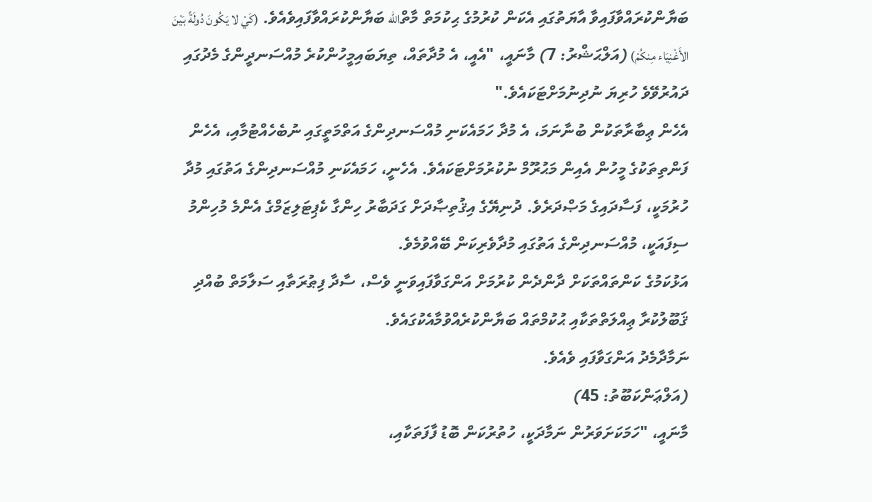ބަޔާންކުރައްވާފައިވާ އާޔަތުގައި އެކަން ކުރުމުގެ ޙިކުމަތް މާތްالله ބަޔާންކުރައްވާފައިވެއެވެ. (كَيْ لا يَكُونَ دُولَةً بَيْنَ الأَغْنِيَاء مِنكُمْ) (އަލްޙަޝްރު: 7) މާނައީ، "އެއީ، އެ މުދާތައް، ތިޔަބައިމީހުންކުރެ މުއްސަނދީންގެ މެދުގައި ދައުރުވޭވެ ހުރިޔަ ނުދިނުމަށްޓަކައެވެ."
އެހެން ޢިބާރާތަކުން ބުނާނަމަ، އެ މުދާ ހަމައެކަނި މުއްސަނދިންގެ އަތްމަތީގައި ނުބެހެއްޓުމާއި، އެހެން ފަންތިތަކުގެ މީހުން އެއިން މަޙުރޫމް ނުކުރުމަށްޓަކައެވެ. އެހެނީ، ހަމައެކަނި މުއްސަނދިންގެ އަތުގައި މުދާ ހުރުމަކީ، ފަސާދައިގެ މަޞްދަރެވެ. ދުނިޔޭގެ އިޤުތިޞާދަށް ގަދަބާރު ހިންގާ ކެޕިޓަލިޒަމްގެ އެންމެ މުހިންމު ސިފައަކީ، މުއްސަނދިންގެ އަތުގައި މުދާވެރިކަން ބޭއްވުމެވެ.
އަޅުކަމުގެ ކަންތައްތަކަށް ދާންދެން ކުރުމަށް އަންގަވާފައިވަނީ ވެސް، ސާދާ ފިޠުރަތާއި ސަލާމަތް ބުއްދި ޤަބޫލުކުރާ ޢިއްލަތްތަކާއި ޙުކުމްތައް ބަޔާންކުރެއްވުމާއެކުގައެވެ.
ނަމާދާމެދު އަންގަވާފައި ވެއެވެ.
(އަލްޢަންކަބޫތު: 45)
މާނައީ، "ހަމަކަށަވަރުން ނަމާދަކީ، ހުތުރުކަން ބޮޑު ފާފަތަކާއި،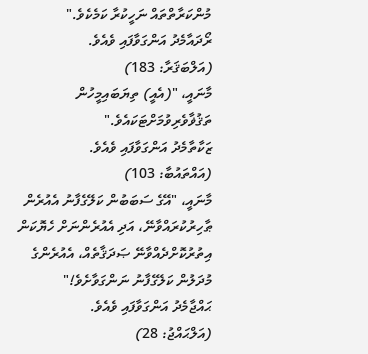މުންކަރާތްތައް ނަހީކުރާ ކަމެކެވެ."
ރޯދައާމެދު އަންގަވާފައި ވެއެވެ.
(އަލްބަޤަރާ: 183)
މާނައީ، "(އެއީ) ތިޔަބައިމީހުން ތަޤުޥާވެރިވުމަށްޓަކައެވެ."
ޒަކާތާމެދު އަންގަވާފައި ވެއެވެ.
(އައްތައުބާ: 103)
މާނައީ، "އޭގެ ސަބަބުން ކަލޭގެފާނު އެއުރެން ޠާހިރުކުރައްވާނޭ، އަދި އެއުރެންނަށް ހެޔޮކަން އިތުރުކޮށްދެއްވާނޭ ޞަދަޤާތެއް، އެއުރެންގެ މުދަލުން ކަލޭގެފާނު ނަންގަވާށެވެ!"
ޙައްޖާމެދު އަންގަވާފައި ވެއެވެ.
(އަލްޙައްޖު: 28)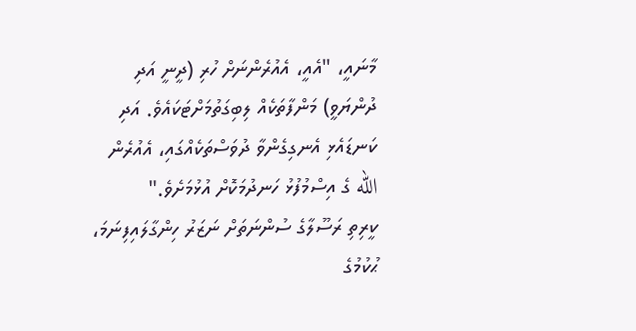މާނައީ، "އެއީ، އެއުރެންނަށް ހުރި (ދީނީ އަދި ދުންޔަވީ) މަންފާތަކެއް ލިބިގަތުމަށްޓަކައެވެ. އަދި ކަނޑައެޅި އެނގިގެންވާ ދުވަސްތަކެއްގައި، އެއުރެން الله ގެ އިސްމުފުޅު ހަނދުމަކޮށް އުޅުމަށެވެ."
ކީރިތި ރަސޫލާގެ ސުންނަތަށް ނަޒަރު ހިންގާލައިފިނަމަ، ޙުކުމުގެ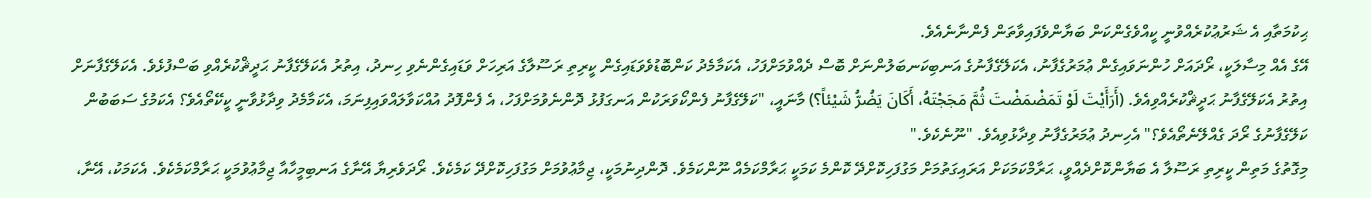ޙިކުމަތާއި އެ ޝަރުޢުކުރެއްވުނީ ކީއްވެގެންކަން ބަޔާންވެފައިވާތަން ފެންނާނެއެވެ.
އޭގެ އެއް މިސާލަކީ، ރޯދައަށް ހުންނަވައިގެން ޢުމަރުގެފާނު، އެކަލޭގެފާނުގެ އަނބިކަނބަލުންނަށް ބޮސް ދެއްވުމަށްފަހު، އެކަމާމެދު ކަންބޮޑުވެވަޑައިގެން ކީރިތި ރަސޫލާގެ އަރިހަށް ވަޑައިގެންނެވި ހިނދު، އިތުރު އެކަލޭގެފާނު ޙަދީޘްކުރެއްވި ބަސްފުޅެވެ. އެކަލޭގެފާނަށް އިތުރު އެކަލޭގެފާނު ޙަދީޘްކުރެއްވިއެވެ. (أَرَأَيْتَ لَوْ تَمَضْمَضْتَ ثُمَّ مَجَجْتَهُ، أَكَانَ يَضُرُّ شَيْئاً؟) މާނައީ، "ކަލޭގެފާނު ފެންކޯވަރަކުން އަނގަފުޅު ދޮންނެވުމަށްފަހު، އެ ފެންފޮދު އުއްކަވާލައްވައިފިނަމަ، އެކަމާމެދު ވިދާޅުވާނީ ކީކޭތޯއެވެ؟ އެކަމުގެ ސަބަބުން ކަލޭގެފާނުގެ ރޯދަ ގެއްލޭނެތޯއެވެ؟" އެހިނދު ޢުމަރުގެފާނު ވިދާޅުވިއެވެ. "ނޫނެކެވެ."
މިގޮތުގެ މަތިން ކީރިތި ރަސޫލާ އެ ބަޔާންކޮށްދެއްވީ، ޙަރާމްކަމަކަށް އަރައިގަތުމަށް މަގުފަހިކޮށްދޭ ކޮންމެ ކަމަކީ ޙަރާމްކަމެއް ނޫންކަމެވެ. ދޮންދިނުމަކީ، ޖިމާޢުވުމަށް މަގުފަހިކޮށްދޭ ކަމެކެވެ. ރޯދަވެރިޔާ އޭނާގެ އަނބިމީހާއާ ޖިމާޢުވުމަކީ ޙަރާމްކަމެކެވެ. އެކަމަކު، އޭނާ،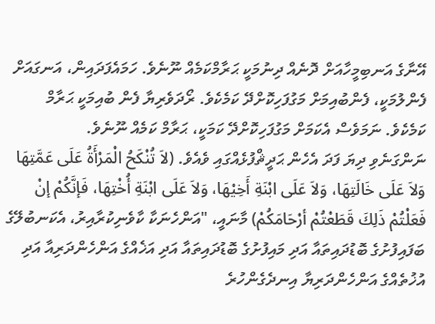އޭނާގެ އަނބިމީހާއަށް ދޮނެއް ދިނުމަކީ ޙަރާމްކަމެއް ނޫނެވެ. ހަމައެފަދައިން، އަނގައަށް ފެންލުމަކީ، ފެންބުއިމަށް މަގުފަހިކޮށްދޭ ކަމެކެވެ. ރޯދަވެރިޔާ ފެން ބުއިމަކީ ޙަރާމް ކަމެކެވެ. ނަމަވެސް އެކަމަށް މަގުފަހިކޮށްދޭ ކަމަކީ، ޙަރާމް ކަމެއް ނޫނެވެ.
ނަންގަނެވި ދިޔަ ފަދަ އެހެން ޙަދީޘްފުޅެއްގައި ވެއެވެ. (لاَ تُنْكَحُ الْمَرْأَةُ عَلَى عَمَّتِهَا وَلاَ عَلَى خَالَتِهَا، وَلاَ عَلَى ابْنَةِ أَخِيْهَا، وَلاَ عَلَى ابْنَةِ أُخْتِهَا، فَإنَّكُمْ إنْ فَعَلْتُمْ ذَلِكَ قَطَعْتُمْ أرْحَامَكُمْ) މާނައީ، "އަންހެނަކާ ކާވެނިކުރާއިރު، އެކަނބުލޭގެ ބަފައިފުށުގެ ބޮޑުދައިތައާ އަދި މައިފުށުގެ ބޮޑުދައިތައާ އަދި އަޚެއްގެ އަންހެންދަރިއާ އަދި އުޚުތެއްގެ އަންހެންދަރިޔާ އިނދެގެންހުރެ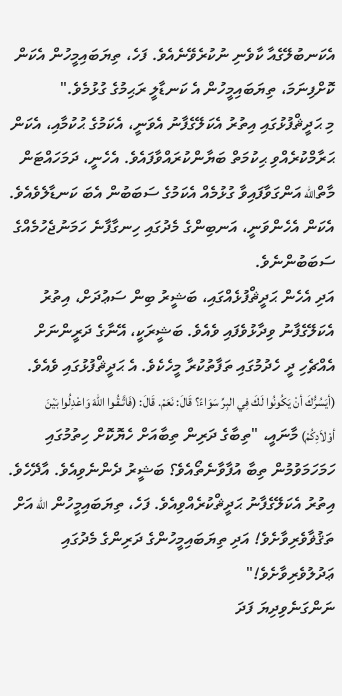އެކަނބުލޭގެއާ ކާވެނި ނުކުރެވޭނެއެވެ. ފަހެ، ތިޔަބައިމީހުން އެކަން ކޮށްފިނަމަ، ތިޔަބައިމީހުން އެ ކަނޑާލީ ރަޙިމުގެ ގުޅުމެވެ."
މި ޙަދީޘްފުޅުގައި އިތުރު އެކަލޭގެފާނު އެވަނީ، އެކަމުގެ ޙުކުމާއި، އެކަން ޙަރާމްކުރެއްވި ޙިކުމަތް ބަޔާންކުރައްވާފައެވެ. އެހެނީ، ދަމަހައްޓަން މާތްالله އަންގަވާފައިވާ ގުޅުމެއް އެކަމުގެ ސަބަބުން އެބަ ކަނޑާލެވެއެވެ. އެކަން އެހެންވަނީ، އަނބިންގެ މެދުގައި ހިނގާފާނެ ހަމަނުޖެހުމެއްގެ ސަބަބުންނެވެ.
އަދި އެހެން ޙަދީޘްފުޅެއްގައި، ބަޝީރު ބިން ސަޢުދަށް، އިތުރު އެކަލޭގެފާނު ވިދާޅުވެފައި ވެއެވެ. ބަޝީރަކީ، އޭނާގެ ދަރީންނަށް އެއްޗެހި ދީ ހެދުމުގައި ތަފާތުކުރާ މީހެކެވެ. އެ ޙަދީޘްފުޅުގައި ވެއެވެ. (أيَسُرُّكَ أنْ يَكُونُوا لَكَ فِي البِرِّ سَوَاءً؟ قَالَ: نَعَمْ. قَالَ: (فَاتَّـقُـوا اللهَ وَاعْدِلُوا بَيْنَ أوْلاَدِكُمْ) މާނައީ، "ތިބާގެ ދަރިން ތިބާއަށް ހެޔޮކޮށް ހިތުމުގައި ހަމަހަމަވުމުން ތިބާ އުފާވާނެތޯއެވެ؟ ބަޝީރު ދެންނެވިއެވެ. އާދޭހެވެ. އިތުރު އެކަލޭގެފާނު ޙަދީޘްކުރެއްވިއެވެ. ފަހެ، ތިޔަބައިމީހުން الله އަށް ތަޤުޥާވެރިވާށެވެ! އަދި ތިޔަބައިމީހުންގެ ދަރިންގެ މެދުގައި ޢަދުލުވެރިވާށެވެ!"
ނަންގަނެވިދިޔަ ފަދަ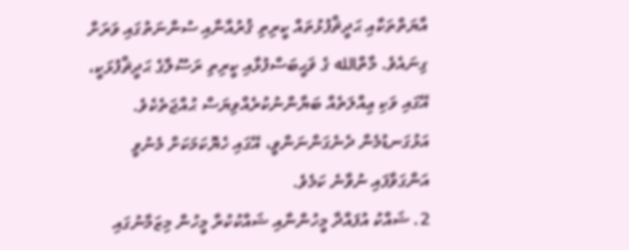އާޔަތްތަކާއި ޙަދީޘްފުޅުތައް ކީރިތި ޤުރުއާނާއި ސުންނަތުގައި ވަރަށް ގިނައެވެ. މާތްالله ގެ ޥަޙީބަސްފުޅާއި ކީރިތި ރަސޫލާގެ ޙަދީޘްފުޅަކީ، އޭގައި ވަކި ޢިއްލަތެއް ބަޔާންނުކުރެއްވިޔަސް ޙުއްޖަތެކެވެ. އަޅުގަނޑުމެން ދެނެގަންނަންވީ، އޭގައި ހެޔޮކަމަކަށް މެނުވީ އަންގަވާފައި ނުވާނެ ކަމެވެ.
2. ޝައްކު އުފައްދާ މީހުންނާއި ޝައްކުކުރާ މީހުން މިޒަމާނުގައި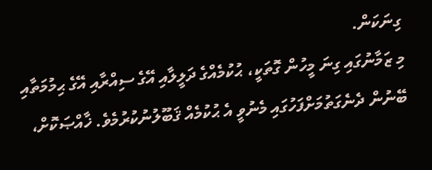ގިނަކަން.
މި ޒަމާނުގައި ގިނަ މީހުން ގޮތަކީ، ޙުކުމެއްގެ ދަލީލާއި އޭގެ ސިއްރާއި އޭގެ ޙިމުމަތާއި ބޭނުން ދެނެގަތުމަށްފަހުގައި މެނުވީ އެ ޙުކުމެއް ޤަބޫލުނުކުރުމެވެ. ޚާއްޞަކޮށް،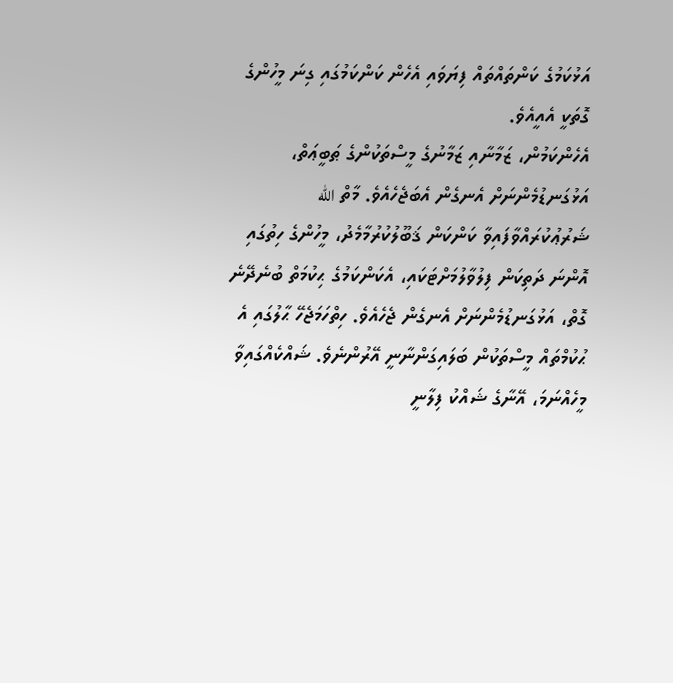އަޅުކަމުގެ ކަންތައްތައް ފިޔަވައި އެހެން ކަންކަމުގައި ގިނަ މީހުންގެ ގޮތަކީ އެއީއެވެ.
އެހެންކަމުން، ޒަމާނާއި ޒަމާނުގެ މީސްތަކުންގެ ޠަބީޢަތް، އަޅުގަނޑުމެންނަށް އެނގެން އެބަޖެހެއެވެ. މާތް الله ޝަރުޢުކުރައްވާފައިވާ ކަންކަން ޤަބޫލުކުރުމާމެދު، މީހުންގެ ހިތުގައި އޮންނަ ދަތިކަން ފިލުވާލުމަށްޓަކައި، އެކަންކަމުގެ ޙިކުމަތް ބުނެދޭނެ ގޮތް، އަޅުގަނޑުމެންނަށް އެނގެން ޖެހެއެވެ. ހިތްހަމަޖެހޭ ޙާލުގައި އެ ޙުކުމްތައް މީސްތަކުން ބަލައިގަންނާނީ އޭރުންނެވެ. ޝައްކެއްގައިވާ މީހެއްނަމަ، އޭނާގެ ޝައްކު ފިލާނީ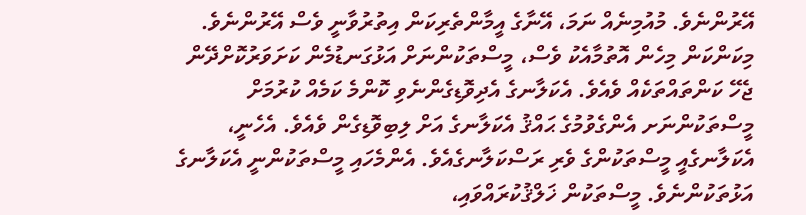އޭރުންނެވެ. މުއުމިނެއް ނަމަ، އޭނާގެ އީމާންތެރިކަން އިތުރުވާނީ ވެސް އޭރުންނެވެ.
މިކަންކަން މިހެން އޮތުމާއެކު ވެސް، މީސްތަކުންނަށް އަޅުގަނޑުމެން ކަށަވަރުކޮށްދޭން ޖެހޭ ކަންތައްތަކެއް ވެއެވެ. އެކަލާނގެ އެދިވޮޑިގެންނެވި ކޮންމެ ކަމެއް ކުރުމަށް މީސްތަކުންނަށ އެންގެވުމުގެ ޙައްޤު އެކަލާނގެ އަށް ލިބިވޮޑިގެން ވެއެވެ. އެހެނީ، އެކަލާނގެއީ މީސްތަކުންގެ ވެރި ރަސްކަލާނގެއެވެ. އެންމެހައި މީސްތަކުންނީ އެކަލާނގެ އަޅުތަކުންނެވެ. މީސްތަކުން ޚަލްޤުކުރައްވައި،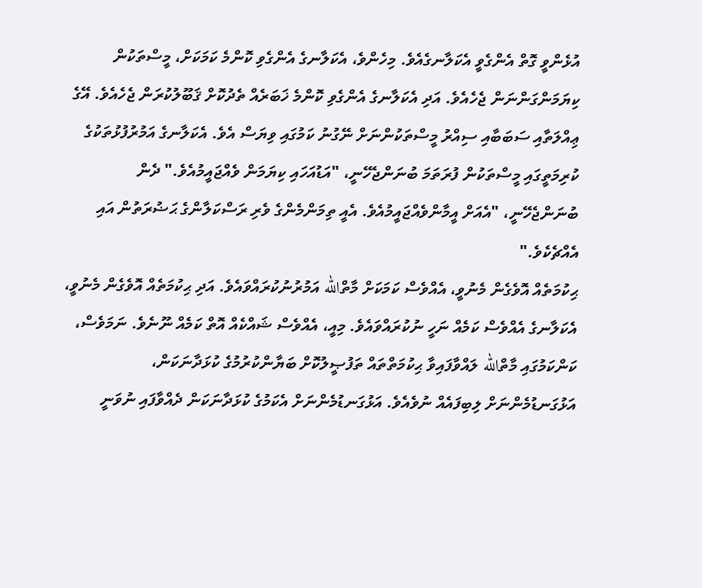އުޅެންވީ ގޮތް އެންގެވީ އެކަލާނގެއެވެ. މިހެންވެ، އެކަލާނގެ އެންގެވި ކޮންމެ ކަމަކަށް، މީސްތަކުން ކިޔަމަންގަންނަން ޖެހެއެވެ. އަދި އެކަލާނގެ އެންގެވި ކޮންމެ ޚަބަރެއް ތެދުކޮށް ޤަބޫލުކުރަން ޖެހެއެވެ. އޭގެ ޢިއްލަތާއި ސަބަބާއި ސިއްރު މީސްތަކުންނަށް ނޭގުނު ކަމުގައި ވިޔަސް އެވެ. އެކަލާނގެ އަމުރުފުޅުތަކުގެ ކުރިމަތީގައި މީސްތަކުން ފުރަތަމަ ބުނަންޖެހޭނީ، "އަޑުއަހައި ކިޔަމަން ވެއްޖައީމުއެވެ." ދެން ބުނަންޖެހޭނީ، "އެއަށް އީމާންވެއްޖައީމުއެވެ. އެއީ ތިމަންމެންގެ ވެރި ރަސްކަލާންގެ ޙަޟުރަތުން އައި އެއްޗެކެވެ."
ޙިކުމަތެއް އޮވެގެން މެނުވީ، އެއްވެސް ކަމަކަށް މާތްالله އަމުރުނުކުރައްވައެވެ. އަދި ޙިކުމަތެއް އޮވެގެން މެނުވީ، އެކަލާނގެ އެއްވެސް ކަމެއް ނަހީ ނުކުރައްވައެވެ. މިއީ، އެއްވެސް ޝައްކެއް އޮތް ކަމެއް ނޫނެވެ. ނަމަވެސް، ކަންކަމުގައި މާތްالله ލައްވާފައިވާ ޙިކުމަތްތައް ތަފުޞީލުކޮށް ބަޔާންކުރުމުގެ ކުޅަދާނަކަން، އަޅުގަނޑުމެންނަށް ލިބިފައެއް ނުވެއެވެ. އަޅުގަނޑުމެންނަށް އެކަމުގެ ކުޅަދާނަކަން ދެއްވާފައި ނުވަނީ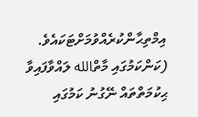އިމްތިޙާންކުރެއްވުމަށްޓަކައެވެ. (ކަންކަމުގައި މާތްالله ލައްވާފައިވާ ޙިކުމަތްތައް ނޭގުނު ކަމުގައި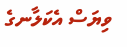ވިޔަސް އެކަލާނގެ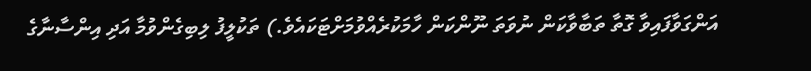އަންގަވާފައިވާ ގޮތާ ތަބާވާކަން ނުވަތަ ނޫންކަން ހާމަކުރެއްވުމަށްޓަކައެވެ.) ތަކުލީފު ލިބިގެންވުމާ އަދި އިންސާނާގެ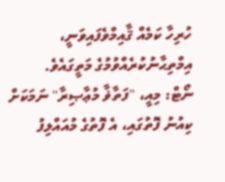ހުރިހާ ކަމެއް ޤާއިމްވެފައިވަނީ، އިމްތިޙާނުކުރެއްވުމުގެ މަތީގައެވެ.
ނޯޓް: މިއީ، "ފަތާޥާ މުޢާޞިރާ" ނަމަކަށް ކިއުނު ފޮތުގައި، އެ ފޮތުގެ މުއައްލިފު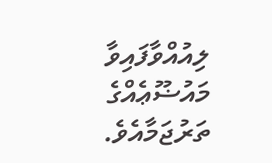ލިއުއްވާފައިވާ މައުޟޫޢެއްގެ ތަރުޖަމާއެވެ.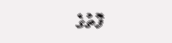ފޮތުގެ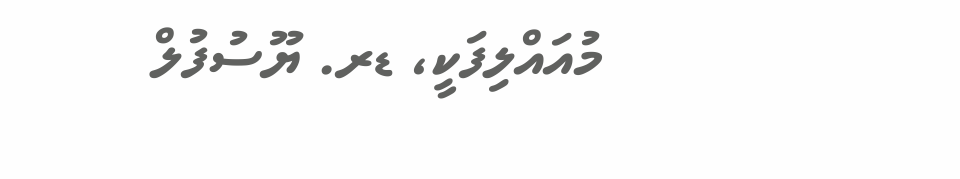މުއައްލިފަކީ، ޑރ. ޔޫސުފުލް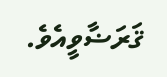ޤަރަޟާވީއެވެ.